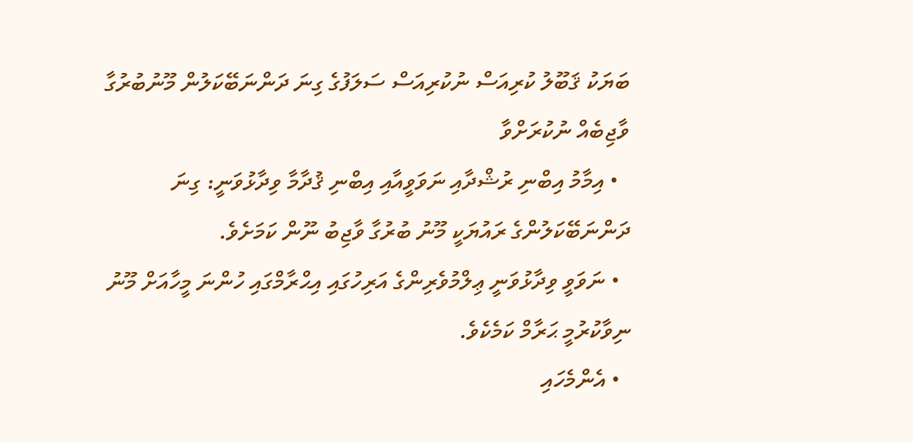ބަޔަކު ޤަބޫލު ކުރިއަސް ނުކުރިއަސް ސަލަފުގެ ގިނަ ދަންނަބޭކަލުން މޫނުބުރުގާ ވާޖިބެއް ނުކުރަށްވާ
  • އިމާމު އިބްނި ރުޝްދާއި ނަވަވީއާއި އިބްނި ޤުދާމާ ވިދާޅުވަނީ: ގިނަ ދަންނަބޭކަލުންގެ ރައުޔަކީ މޫނު ބުރުގާ ވާޖިބު ނޫން ކަމަށެވެ.
  • ނަވަވީ ވިދާޅުވަނީ ޢިލްމުވެރިންގެ އަރިހުގައި އިޙްރާމްގައި ހުންނަ މީހާއަށް މޫނު ނިވާކުރުމީ ޙަރާމް ކަމެކެވެ.
  • އެންމެހައި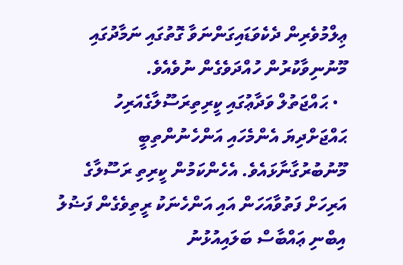ޢިލްމުވެރިން ދެކެވަޑައިގަންނަވާ ގޮތުގައި ނަމާދުގައި މޫނުނިވާކުރުން ހުއްދަވެގެން ނުވެއެވެ.
  • ޙައްޖަތުލް ވަދާޢުގައި ކީރިތިރަސޫލާގެއަރިހު ޙައްޖަށްދިޔަ އެންމެހައި އަންހެނުންތިބީ މޫނުބުރުގާނާޅައެވެ. އެހެންކަމުން ކީރިތި ރަސޫލާގެ އަރިހަށް ފަތުވާއަހަން އައި އަންހެނަކު ރީތިވެގެން ފަޟުލު އިބްނި ޢައްބާސް ބަލައިއުޅުނު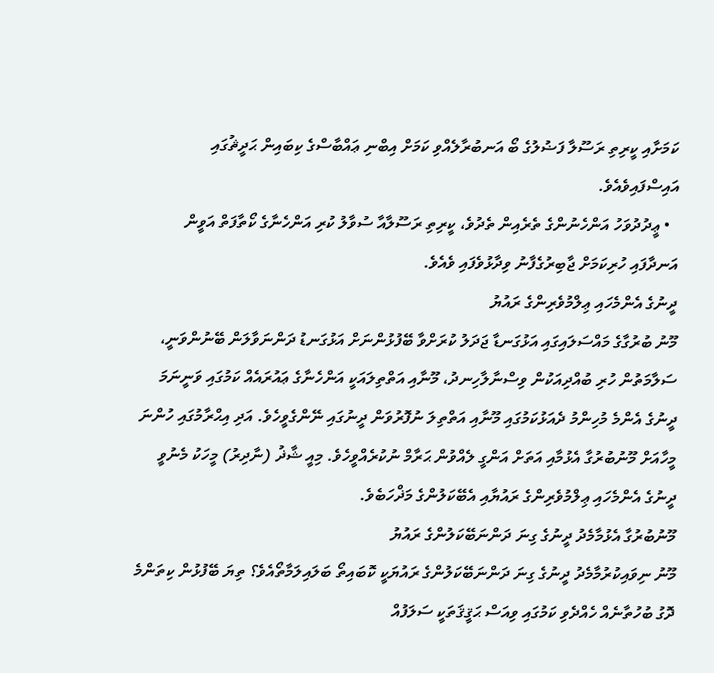ކަމަށާއި ކީރިތި ރަސޫލާ ފަޟުލުގެ ބޯ އަނބުރާލެއްވި ކަމަށް އިބްނި ޢައްބާސްގެ ކިބައިން ޙަދީޘުގައި އައިސްފައިވެއެވެ.
  • ޢީދުދުވަހު އަންހެނުންގެ ތެރެއިން ތެދުވެ، ކީރިތި ރަސޫލާއާ ސުވާލު ކުރި އަންހެނާގެ ކޯތާފަތް އަވީން އަނދާފައި ހުރިކަމަށް ޖާބިރުގެފާނު ވިދާޅުވެފައި ވެއެވެ.
ދީނުގެ އެންމެހައި ޢިލްމުވެރިންގެ ރައުޔު
މޫނު ބުރުގާގެ މައްސަލައިގައި އަޅުގަނޑާ ޖަދަލު ކުރަށްވާ ބޭފުޅުންނަށް އަޅުގަނޑު ދަންނަވާލަން ބޭނުންވަނީ، ސަލާމަތުން ހުރި ބުއްދިއަކުން ވިސްނާލާހިނދު، މޫނާއި އަތްތިލައަކީ އަންހެނާގެ ޢައުރައެއް ކަމުގައި ވަނީނަމަ ދީނުގެ އެންމެ މުހިންމު ދެއަޅުކަމުގައި މޫނާއި އަތްތިލަ ނުފޮރުވަން ދީނުގައި ނޭންގެވީހެވެ. އަދި އިޙްރާމުގައި ހުންނަ މީހާއަށް މޫނުބުރުގާ އެޅުމާއި އަތަށް އަންގީ ލެއްވުން ޙަރާމް ނުކުރެއްވީހެވެ. މިއީ ޝާޛު (ނާދިރު) މީހަކު މެނުވީ ދީނުގެ އެންމެހައި ޢިލްމުވެރިންގެ ރައުޔާއި އެބޭކަލުންގެ މަޛްހަބެވެ.
މޫނުބުރުގާ އެޅުމާމެދު ދީނުގެ ގިނަ ދަންނަބޭކަލުންގެ ރައުޔު
މޫނު ނިވައިކުރުމާމެދު ދީނުގެ ގިނަ ދަންނަބޭކަލުންގެ ރައުޔަކީ ކޮބައިތޯ ބަލައިލަމާތޯއެވެ؟ ތިޔަ ބޭފުޅުން ކިތަންމެ ދޮގު ބުހުތާނެއް ހެއްދެވި ކަމުގައި ވިއަސް ޙަޤީޤަތަކީ ސަލަފުއް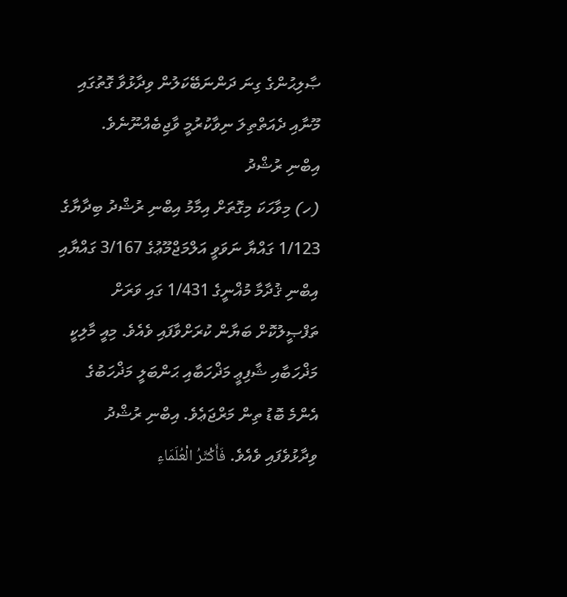ޞާލިޙުންގެ ގިނަ ދަންނަބޭކަލުން ވިދާޅުވާ ގޮތުގައި މޫނާއި ދެއަތްތިލަ ނިވާކުރުމީ ވާޖިބެއްނޫނެވެ.
އިބްނި ރުޝްދު
(ހ) މިވާހަކަ މިގޮތަށް އިމާމު އިބްނި ރުޝްދު ބިދާޔާގެ 1/123 ގައްޔާ ނަވަވީ އަލްމަޖްމޫޢުގެ 3/167 ގައްޔާއި އިބްނި ޤުދާމާ މުޣްނީގެ 1/431 ގައި ވަރަށް ތަފްޞީލުކޮށް ބަޔާން ކުރަށްވާފައި ވެއެވެ. މިއީ މާލިކީ މަޛްހަބާއި ޝާފިޢީ މަޛްހަބާއި ޙަންބަލީ މަޛްހަބުގެ އެންމެ ބޮޑު ތިން މަރްޖަޢެވެ. އިބްނި ރުޝްދު ވިދާޅުވެފައި ވެއެވެ. فَأَكْثَرُ الْعُلَمَاءِ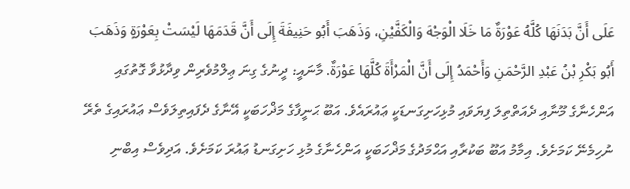عَلَى أَنَّ بَدَنَهَا كُلَّهُ عَوْرَةٌ مَا خَلَا الْوَجْهَ وَالْكَفَّيْنِ، وَذَهَبَ أَبُو حَنِيفَةَ إِلَى أَنَّ قَدَمَهَا لَيْسَتْ بِعَوْرَةٍ وَذَهَبَ أَبُو بَكْرِ بْنُ عَبْدِ الرَّحْمَنِ وَأَحْمَدُ إِلَى أَنَّ الْمَرْأَةَ كُلَّهَا عَوْرَةٌ. މާނައީ: ދީނުގެ ގިނަ ޢިލްމުވެރިން ވިދާޅުވާ ގޮތުގައި އަންހެނާގެ މޫނާއި ދެއަތްތިލަ ފިޔަވައި މުޅިހަށިގަނޑަކީ ޢައުރައެވެ. އަބޫ ޙަނީފާގެ މަޛްހަބަކީ އޭނާގެ ދެފައިތިލަވެސް ޢައުރައިގެ ތެރޭ ނުހިމެނޭ ކަމަށެވެ. އިމާމު އަބޫ ބަކުރާއި އަޙްމަދުގެ މަޛްހަބަކީ އަންހެނާގެ މުޅި ހަށިގަނޑު ޢައުރަ ކަމަށެވެ. އަދިވެސް އިބްނި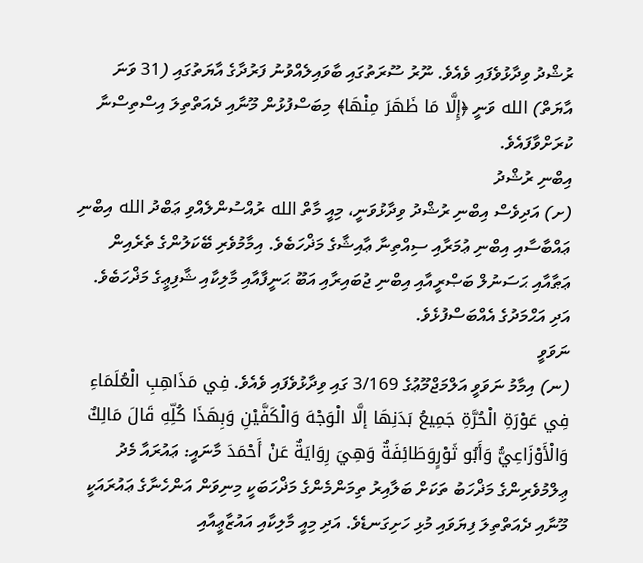ރުޝްދު ވިދާޅުވެފައި ވެއެވެ. ނޫރު ސޫރަތުގައި ބާވައިލެއްވުނު ފަރުދާގެ އާޔަތުގައި (31 ވަނަ އާޔަތް) الله ވަނީ ﴿إِلَّا مَا ظَهَرَ مِنْهَا﴾ މިބަސްފުޅުން މޫނާއި ދެއަތްތިލަ އިސްތިސްނާ ކުރަށްވާފައެވެ.
އިބްނި ރުޝްދު
(ށ) އަދިވެސް އިބްނި ރުޝްދު ވިދާޅުވަނީ، މިއީ މާތް الله ރުއްސުންލެއްވި ޢަބްދު الله އިބްނި ޢައްބާސާއި އިބްނި ޢުމަރާއި ސިއްތިނާ ޢާއިޝާގެ މަޛްހަބެވެ. އިމާމުވެރި ބޭކަލުންގެ ތެރެއިން ޢަޠާއާއި ޙަސަނުލް ބަޞްރީއާއި އިބްނި ޖުބައިރާއި އަބޫ ޙަނީފާއާއި މާލިކާއި ޝާފިޢީގެ މަޛްހަބެވެ. އަދި އަޙްމަދުގެ އެއްބަސްފުޅެވެ.
ނަވަވީ
(ނ) އިމާމު ނަވަވީ އަލްމަޖްމޫޢުގެ 3/169 ގައި ވިދާޅުވެފައި ވެއެވެ. فِي مَذَاهِبِ الْعُلَمَاءِ فِي عَوْرَةِ الْحُرَّةِ جَمِيعُ بَدَنِهَا إلَّا الْوَجْهَ وَالْكَفَّيْنِ وَبِهَذَا كُلِّهِ قَالَ مَالِكٌ وَالْأَوْزَاعِيُّ وَأَبُو ثَوْرٍوَطَائِفَةٌ وَهِيَ رِوَايَةٌ عَنْ أَحْمَدَ މާނައީ: ޢައުރައާ މެދު ޢިލްމުވެރިންގެ މަޛްހަބު ތަކަށް ބަލާއިރު ތިމަންމެންގެ މަޛްހަބަކީ މިނިވަން އަންހެނާގެ ޢައުރައަކީ މޫނާއި ދެއަތްތިލަ ފިޔަވައި މުޅި ހަށިގަނޑެވެ. އަދި މިއީ މާލިކާއި އައުޒާޢީއާއި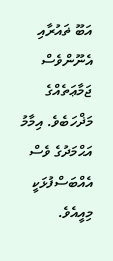އަބޫ ޡައުރާއި އެނޫންވެސް ޖަމާޢަތެއްގެ މަޛްހަބެވެ. އިމާމު އަޙްމަދުގެ ވެސް އެއްބަސްފުޅަކީ މިއީއެވެ.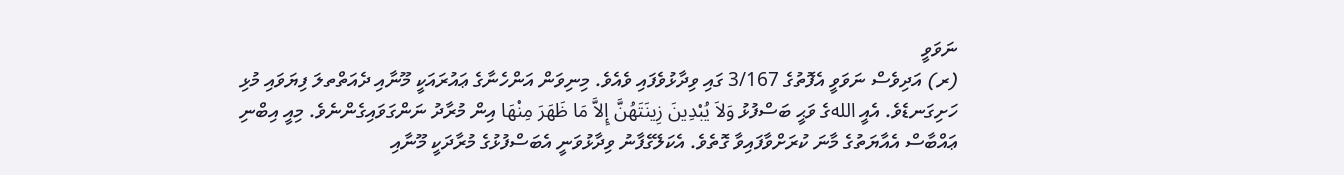ނަވަވީ
(ރ) އަދިވެސް ނަވަވީ އެފޮތުގެ 3/167 ގައި ވިދާޅުވެފައި ވެއެވެ. މިނިވަން އަންހެނާގެ ޢައުރައަކީ މޫނާއި ދެއަތްތލަ ފިޔަވައި މުޅި ހަށިގަނޑެވެ. އެއީ اللهގެ ވަޙީ ބަސްފުޅު وَلاَ يُبْدِينَ زِينَتَهُنَّ إِلاَّ مَا ظَهَرَ مِنْهَا އިން މުރާދު ނަންގަވައިގެންނެވެ. މިއީ އިބްނި ޢައްބާސް އެއާޔަތުގެ މާނަ ކުރަށްވާފައިވާ ގޮތެވެ. އެކަލޭގެފާނު ވިދާޅުވަނީ އެބަސްފުޅުގެ މުރާދަކީ މޫނާއި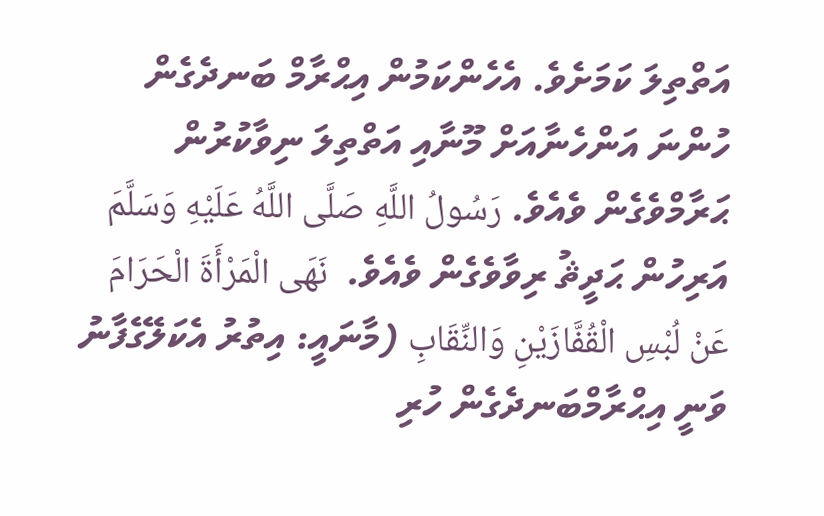އަތްތިލަ ކަމަށެވެ. އެހެންކަމުން އިޙްރާމް ބަނދެގެން ހުންނަ އަންހެނާއަށް މޫނާއި އަތްތިލަ ނިވާކުރުން ޙަރާމްވެގެން ވެއެވެ. رَسُولُ اللَّهِ صَلَّى اللَّهُ عَلَيْهِ وَسَلَّمَ އަރިހުން ޙަދީޘު ރިވާވެގެން ވެއެވެ.  نَهَى الْمَرْأَةَ الْحَرَامَ عَنْ لُبْسِ الْقُفَّازَيْنِ وَالنِّقَابِ (މާނައީ: އިތުރު އެކަލޭގެފާނު ވަނީ އިޙްރާމްބަނދެގެން ހުރި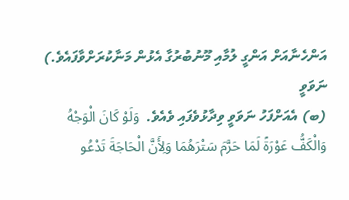އަންހެނާއަށް އަންގީ ލުމާއި މޫނުބުރުގާ އެޅުން މަނާކުރަށްވާފައެވެ.)
ނަވަވީ
(ބ) އެއަށްފަހު ނަވަވީ ވިދާޅުވެފައި ވެއެވެ.  وَلَوْ كَانَ الْوَجْهُ وَالْكَفُّ عَوْرَةً لَمَا حَرَّمَ سَتْرَهُمَا وَلِأَنَّ الْحَاجَةَ تَدْعُو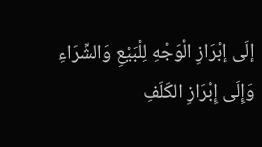إلَى إبْرَازِ الْوَجْهِ لِلْبَيْعِ وَالشِّرَاءِ وَإِلَى إِبْرَازِ الكَلَفِ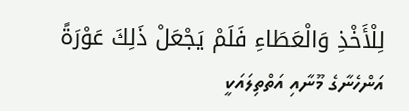لِلْأَخْذِ وَالْعَطَاءِ فَلَمْ يَجْعَلْ ذَلِكَ عَوْرَةً އަންހެނާގެ މޫނާއި އަތްތިލައަކީ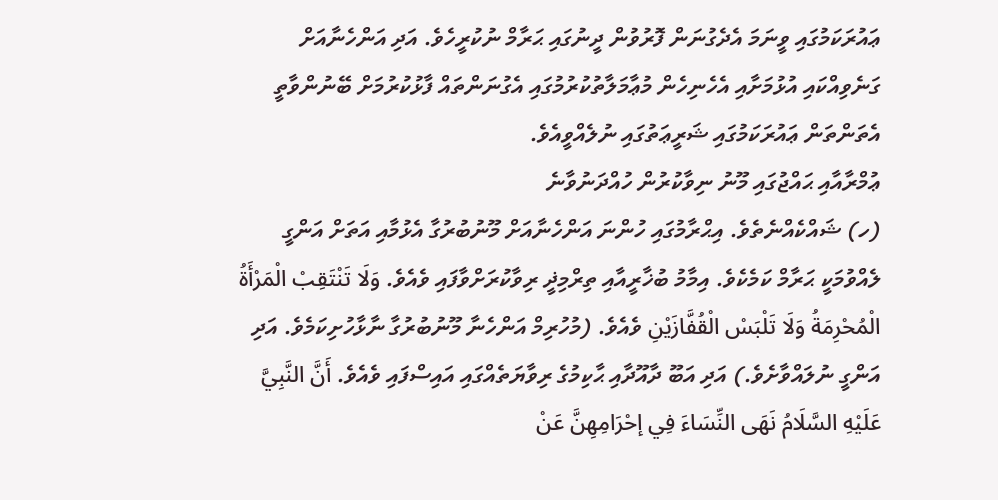ޢައުރަކަމުގައި ވީނަމަ އެދެގުނަން ފޮރުވުން ދީނުގައި ޙަރާމް ނުކުރީހެވެ. އަދި އަންހެނާއަށް ގަނެވިއްކައި އުޅުމަށާއި އެހެނިހެން މުޢާމަލާތުކުރުމުގައި އެގުނަންތައް ފާޅުކުރުމަށް ބޭނުންވާތީ އެތަންތަން ޢައުރަކަމުގައި ޝަރީޢަތުގައި ނުލެއްވީއެވެ.
ޢުމްރާއާއި ޙައްޖުގައި މޫނު ނިވާކުރުން ހުއްދަނުވާނެ
(ހ) ޝައްކެއްނެތެވެ. އިޙްރާމުގައި ހުންނަ އަންހެނާއަށް މޫނުބުރުގާ އެޅުމާއި އަތަށް އަންގީ ލެއްވުމަކީ ޙަރާމް ކަމެކެވެ. އިމާމު ބުޚާރީއާއި ތިރްމިޛީ ރިވާކުރަށްވާފައި ވެއެވެ. وَلَا تَنْتَقِبْ الْمَرْأَةُ الْمُحْرِمَةُ وَلَا تَلْبَسْ الْقُفَّازَيْنِ ވެއެވެ. (މުހުރިމް އަންހެނާ މޫނުބުރުގާ ނާޅާހުށިކަމެވެ. އަދި އަންގީ ނުލައްވާށެވެ.) އަދި އަބޫ ދާއޫދާއި ޙާކިމުގެ ރިވާޔަތެއްގައި އައިސްފައި ވެއެވެ. أَنَّ النَّبِيَّ عَلَيْهِ السَّلَامُ نَهَى النِّسَاءَ فِي إحْرَامِهِنَّ عَنْ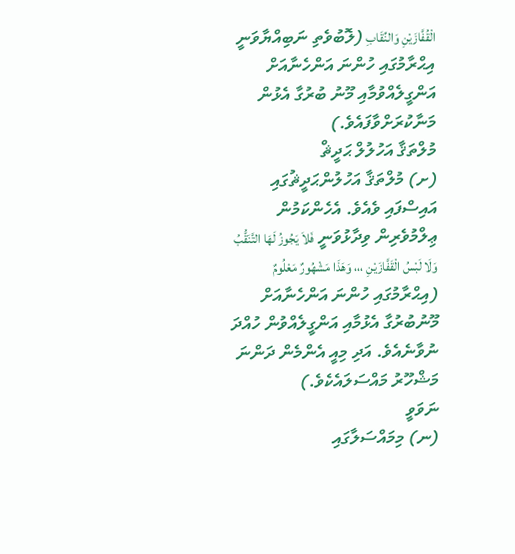الْقُفَّازَيْنِ وَالنِّقَابِ (ލޮބުވެތި ނަބިއްޔާވަނީ އިޙްރާމުގައި ހުންނަ އަންހެނާއަށް އަންގީލެއްވުމާއި މޫނު ބުރުގާ އެޅުން މަނާކުރަށްވާފައެވެ.)
މުލްތަޤާ އަހުލުލް ޙަދީޘް
(ށ) މުލްތަޤާ އަހުލުންޙަދީޘުގައި އައިސްފައި ވެއެވެ. އެހެންކަމުން ޢިލްމުވެރިން ވިދާޅުވަނީ فَلاَ يَجُوزُ لَهَا التَّنَقُّبُ وَلَا لَبْسُ الْقَفَّازَيْنِ ،،، وَهَذَا مَشْهُورٌ مَعْلُومٌ (އިޙްރާމުގައި ހުންނަ އަންހެނާއަށް މޫނުބުރުގާ އެޅުމާއި އަންގީލެއްވުން ހުއްދަ ނުވާނެއެވެ. އަދި މިއީ އެންމެން ދަންނަ މަޝްހޫރު މައްސަލައެކެވެ.)
ނަވަވީ
(ނ) މިމައްސަލާގައި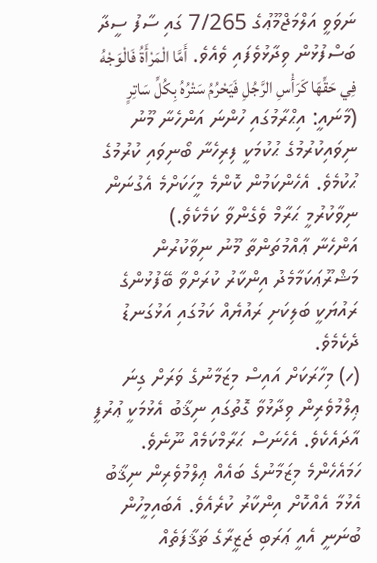ނަވަވީ އަލްމަޖްމޫޢުގެ 7/265 ގައި ސާފު ސީދާ ބަސްފުޅުން ވިދާޅުވެފައި ވެއެވެ. أَمَّا الْمَرْأَةُ فَالْوَجْهُ فِي حَقِّهَا كَرَأْسِ الرَّجُلِ فَيَحْرُمُ سَتْرُهُ بِكُلِّ سَاتِرٍ (މާނައީ: އިޙްރާމުގައި ހުންނަ އަންހެނާ މޫނު ނިވައިކުރުމުގެ ޙުކުމަކީ ފިރިހެނާ ބޯނިވައި ކުރުމުގެ ޙުކުމެވެ. އެހެންކަމުން ކޮންމެ މީހަކަށްމެ އެގުނަން ނިވާކުރުމީ ޙަރާމް ވެގެންވާ ކަމެކެވެ.)
އަންހެނާ ޢާއްމުތަންތާ މޫނު ނިވާކުރުން މަޝްރޫޢަކަމާމެދު އިންކާރު ކުރަށްވާ ބޭފުޅުންގެ ރައުޔަކީ ބަލިކަށި ރައުޔެއް ކަމުގައި އަޅުގަނޑު ދެކެމެވެ.
(ހ) މިހާރަކަށް އައިސް މިޒަމާނުގެ ވަރަށް ގިނަ ޢިލްމުވެރިން ވިދާޅުވާ ގޮތުގައި ނިޤާބު އެޅުމަކީ ޢުރުފީ އާދައެކެވެ. އެހެނަސް ޙަރާމްކަމެއް ނޫނެވެ. ހަމައެހެންމެ މިޒަމާނުގެ ބައެއް ޢިލްމުވެރިން ނިޤާބު އެޅުމާ އެއްކޮށް އިންކާރު ކުރެއެވެ. އެބައިމީހުން ބުނަނީ އެއީ ޢަރަބި ޖަޒީރާގެ ޡަޤާފަތެއް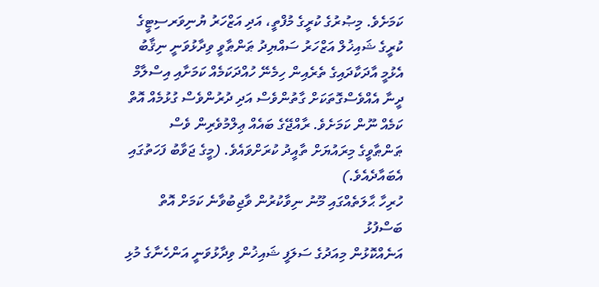ކަމަށެވެ. މިޞުރުގެ ކުރީގެ މުފްތީ، އަދި އަޒްހަރު ޔުނިވަރސިޓީގެ ކުރީގެ ޝައިޚުލް އަޒްހަރު ސައްޔިދު ޠަންޠާވީ ވިދާޅުވަނީ ނިޤާބު އެޅުމީ އާދަކާދައިގެ ތެރެއިން ހިމެނޭ ހުއްދަކަމެއް ކަމަށާއި އިސްލާމް ދީނާ އެއްވެސްގޮތަކަށް ގާތުންވެސް އަދި ދުރުންވެސް ގުޅުމެއް އޮތް ކަމެއް ނޫން ކަމަށެވެ. ރާއްޖޭގެ ބައެއް ޢިލްމުވެރިން ވެސް ޠަންޠާވީގެ މިރައުޔަށް ތާއީދު ކުރަށްވައެވެ. (މީގެ ޖަވާބު ފަހަތުގައި އެބައާދެއެވެ.)
ހުރިހާ ޙާލަތެއްގައި މޫނު ނިވާކުރުން ވާޖިބުވާނެ ކަމަށް އޮތް ބަސްފުޅު
އަނެއްކޮޅުން މިއަދުގެ ސަލަފީ ޝައިޚުން ވިދާޅުވަނީ އަންހެނާގެ މުޅި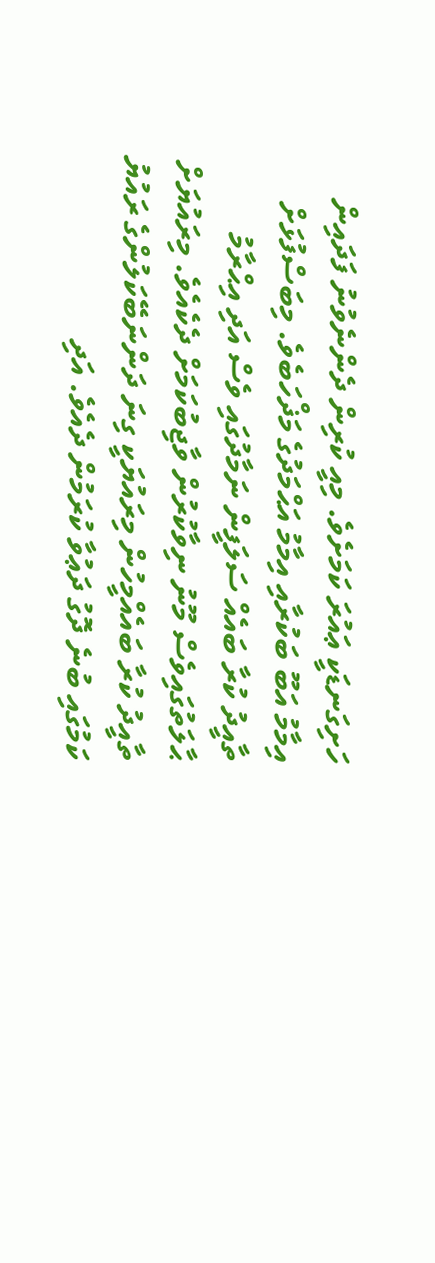ހަށިގަނޑަކީ ޢައުރަ ކަމަށެވެ. މިއީ ކުރިން ދެންނެވުނު ފަދައިން އިމާމު އަބޫ ބަކުރާއި އިމާމު އަޙްމަދުގެ މަޛްހަބެވެ. މިބަސްފުޅަށް ތާއީދު ކުރާ ބައެއް ސަލަފީން ނަމާދުގައި ވެސް އަދި އިޙްރާމު ޙާލަތުގައިވެސް މޫނު ނިވާކުރުން ވާޖިބުކަމަށް ދެކެއެވެ. މިރައުޔަށް ތާއީދު ކުރާ ބައެއްމީހުން މިރައުޔަކީ ގިނަ ދަންނަބޭކަލުންގެ ރައުޔު ކަމުގައި ބުނެ ދޮގު ދަޢުވާ ކުރަމުން ދެއެވެ. އަދި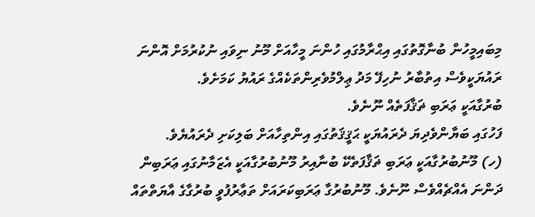މިބައިމީހުން ބުނާގޮތުގައި އިޙްރާމުގައި ހުންނަ މީހާއަށް މޫނު ނިވައި ނުކުރުމަށް އޮންނަ ރައުޔަކީވެސް އިތުބާރު ނުހިފޭ މަދު ޢިލްމުވެރިންތަކެއްގެ ރައުޔު ކަމަށެވެ.
ބުރުގާއަކީ ޢަރަބި ޡަޤާފަތެއް ނޫނެވެ.
ފަހުގައި ބަޔާންވެދިޔަ ދެރައުޔަކީ ޙަޤީޤަތުގައި އިންތިހާއަށް ބަލިކަށި ދެރައުޔެވެ.
(ހ) މޫނުބުރުގާއަކީ ޢަރަބި ޡަޤާފަތެކޭ ބުނާއިރު މޫނުބުރުގާއަކީ އެޒަމާނުގައި ޢަރަބިން ދަންނަ އެއްޗެއްވެސް ނޫނެވެ. މޫނުބުރުގާ ޢަރަބިކަރައަށް ތަޢާރުފުވީ ބުރުގާގެ އާޔަތްތައް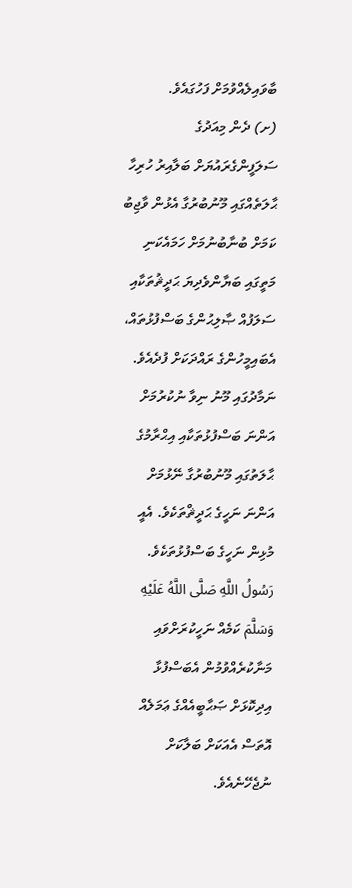ބާވައިލެއްވުމަށް ފަހުގައެވެ.
(ށ) ދެން މިއަދުގެ ސަލަފީންގެރައުޔަށް ބަލާއިރު ހުރިހާ ޙާލަތެއްގައި މޫނުބުރުގާ އެޅުން ވާޖިބު ކަމަށް ބުނާބުނުމަށް ހަމައެކަނި މަތީގައި ބަޔާންވެދިޔަ ޙަދީޘުތަކާއި ސަލަފުއް ޞާލިޙުންގެ ބަސްފުޅުތައް، އެބައިމީހުންގެ ރައްދަކަށް ފުދެއެވެ. ނަމާދުގައި މޫނު ނިވާ ނުކުރުމަށް އަންނަ ބަސްފުޅުތަކާއި އިޙްރާމުގެ ޙާލަތުގައި މޫނުބުރުގާ ނޭޅުމަށް އަންނަ ނަހީގެ ޙަދީޘްތަކެވެ. އެއީ މުޅިން ނަހީގެ ބަސްފުޅުތަކެވެ. رَسُولُ اللَّهِ صَلَّى اللَّهُ عَلَيْهِ وَسَلَّمَ ކަމެއް ނަހީކުރަށްވައި މަނާކުރެއްވުމުން އެބަސްފުޅާ އިދިކޮޅަށް ޞަޙާބީއެއްގެ ޢަމަލެއް އޮތަސް އެއަކަށް ބަލާކަށް ނުޖެހޭނެއެވެ.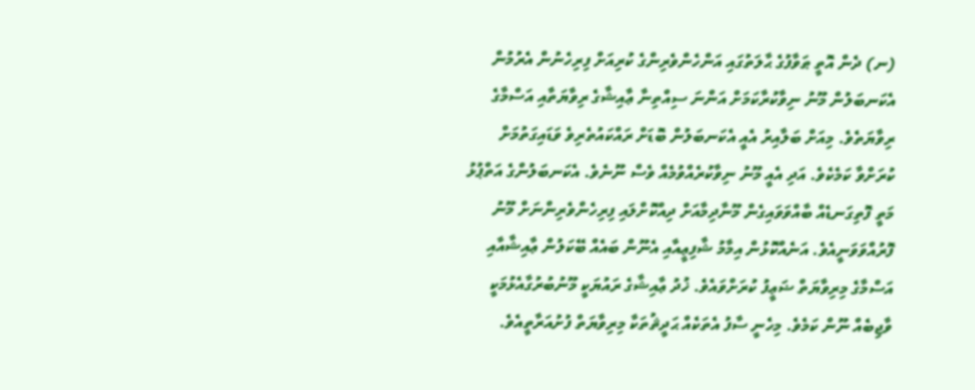(ނ) ދެން އޮތީ ޠަވާފުގެ ޙާލަތުގައި އަންހެންވެރިންގެ ކުރިއަށް ފިރިހެނުން އެރުމުން އެކަނބަލުން މޫނު ނިވާކުރާކަމަށް އަންނަ ސިއްތިނާ ޢާއިޝާގެ ރިވާޔަތާއި އަސްމާގެ ރިވާޔަތެވެ. މިއަށް ބަލާއިރު އެއީ އެކަނބަލުން ބޮޑަށް ރައްކައުތެރިވެ ވަޑައިގަތުމަށް ކުރަށްވާ ކަމެކެވެ. އަދި އެއީ މޫނު ނިވާކުރެއްވުމެއް ވެސް ނޫނެވެ. އެކަނބަލުންގެ އަތްޕުޅު މަތީ ފޮތިގަނޑެއް ބާއްވަވައިގެން މޫނާދިމާއަށް ދިއްކޮށްލައި ފިރިހެންވެރިންނަށް މޫނު ފޮރުއްވަވަނީއެވެ. އަނެއްކޮޅުން އިމާމު ޝާފިޢީއާއި އެނޫން ބައެއް ބޭކަލުން ޢާއިޝާއާއި އަސްމާގެ މިރިވާޔަތް ޟަޢީފު ކުރަށްވައެވެ. ޚުދު ޢާއިޝާގެ ރައުޔަކީ މޫނުބުރުގާއެޅުމަކީ ވާޖިބެއް ނޫން ކަމެވެ. މިހެނީ ސާފު އެތަކެއް ޙަދީޘުތަކާ މިރިވާޔަތް ފުށުއަރާތީއެވެ.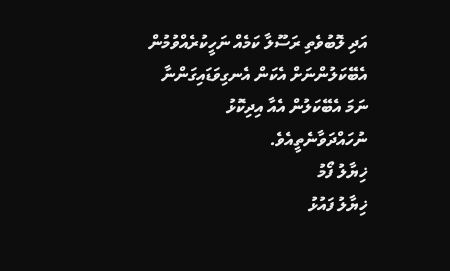އަދި ލޮބުވެތި ރަސޫލާ ކަމެއް ނަހީކުރެއްވުމުން އެބޭކަލުންނަށް އެކަން އެނގިވަޑައިގަންނާ ނަމަ އެބޭކަލުން އެއާ އިދިކޮޅު ނުހައްދަވާނެތީއެވެ.
ޚިޔާލު ފޯމު
ޚިޔާލު ފައުޅު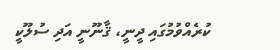ކުރެއްވުމުގައި ދީނީ، ޤާނޫނީ އަދި ސުލޫކީ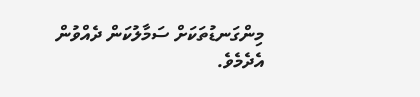މިންގަނޑުތަކަށް ސަމާލުކަން ދެއްވުން އެދެމެވެ.